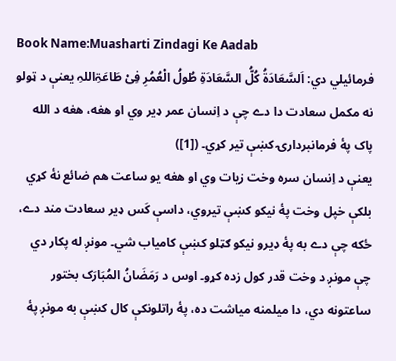Book Name:Muasharti Zindagi Ke Aadab
فرمائيلي دي: اَلسَّعَادَةُ كُلُّ السَّعَادَةِ طُولُ الْعُمُرِ فِیْ طَاعَۃِاللہِ يعنې د ټولو نه مکمل سعادت دا دے چې د اِنسان عمر ډير وي او هغه، هغه د الله پاک پۀ فرمانبردارۍ کښې تير کړي۔ ([1])
يعنې د اِنسان سره وخت زيات وي او هغه يو ساعت هم ضائع نۀ کړي بلکې خپل وخت پۀ نيکو کښې تيروي، داسې کَس ډير سعادت مند دے، ځکه چې دے به پۀ ډيرو نيکو ګټلو کښې کامياب شي۔ مونږ له پکار دي چې مونږ د وخت قدر کول زده کړو۔ اوس د رَمَضَانُ المُبَارَک بختور ساعتونه دي، دا ميلمنه مياشت ده، پۀ راتلونکې کال کښې به مونږ پۀ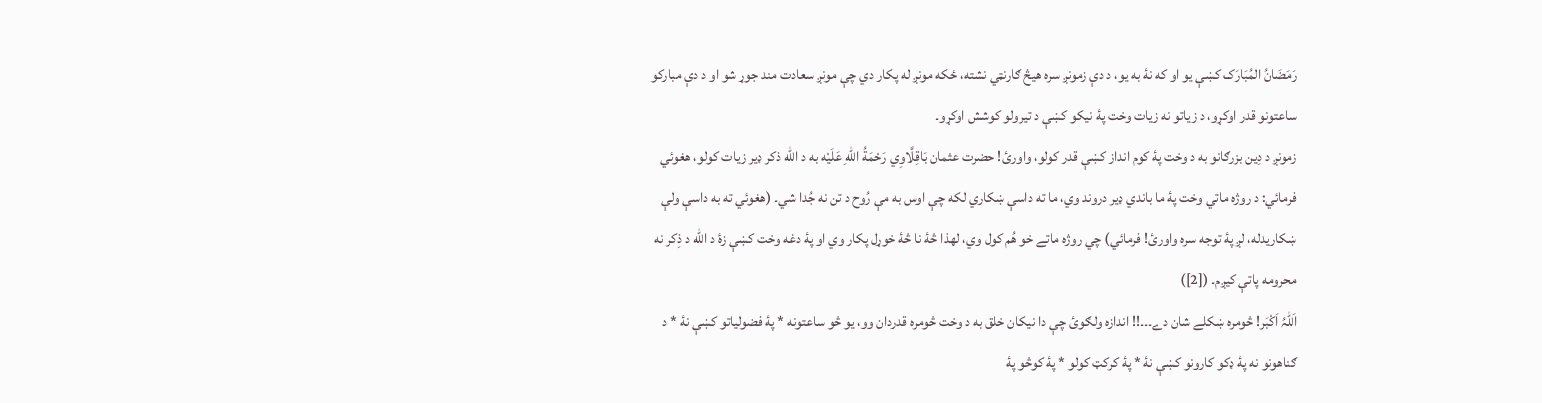رَمَضَانُ المُبَارَک کښې يو او که نۀ به يو، د دې زمونږ سره هيڅ ګارنټي نشته، ځکه مونږ له پکار دي چې مونږ سعادت مند جوړ شو او د دې مبارکو ساعتونو قدر اوکړو، د زياتو نه زيات وخت پۀ نيکو کښې د تيرولو کوشش اوکړو۔
زمونږ د دِين بزرګانو به د وخت پۀ کوم انداز کښې قدر کولو، واورئ! حضرت عثمان بَاقِلَّاوِي رَحْمَةُ اللهِ عَلَيْه به د الله ذکر ډير زيات کولو، هغوئي فرمائي: د روژه ماتي وخت پۀ ما باندي ډير دروند وي، ما ته داسې ښکاري لکه چې اوس به مې رُوح د تن نه جُدا شي۔ (هغوئي ته به داسې ولې ښکاريدله، لږ پۀ توجه سره واورئ! فرمائي) چي روژه ماتے خو هُم کول وي، لهذا څۀ نا څۀ خوړل پکار وي او پۀ دغه وخت کښې زۀ د الله د ذِکر نه محرومه پاتې کيږم۔ ([2])
اَللہُ اَکْبَر! څومره ښکلے شان دے۔۔۔!! اندازه ولګوئ چې دا نيکان خلق به د وخت څومره قدردان وو، يو څو ساعتونه * پۀ فضولياتو کښې نۀ * د ګناهونو نه پۀ ډکو کارونو کښې نۀ * پۀ کرکټ کولو * پۀ کوڅو پۀ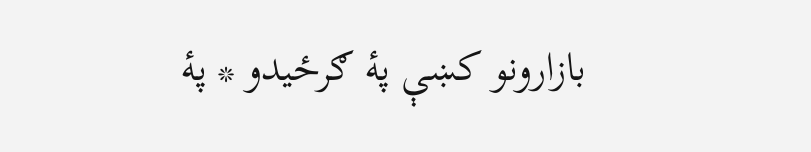بازارونو کښې پۀ ګرځيدو * پۀ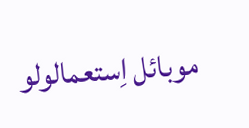موبائل اِستعمالولو